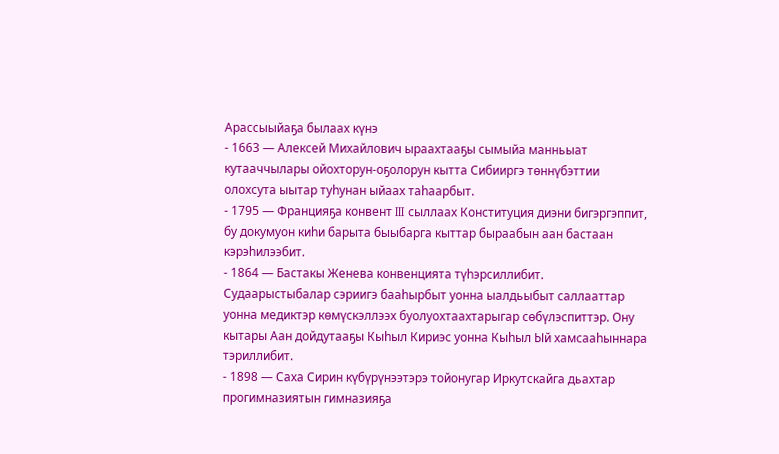Арассыыйаҕа былаах күнэ
- 1663 — Алексей Михайлович ыраахтааҕы сымыйа манньыат кутааччылары ойохторун-оҕолорун кытта Сибииргэ төннүбэттии олохсута ыытар туһунан ыйаах таһаарбыт.
- 1795 — Францияҕа конвент III сыллаах Конституция диэни бигэргэппит, бу докумуон киһи барыта быыбарга кыттар быраабын аан бастаан кэрэһилээбит.
- 1864 — Бастакы Женева конвенцията түһэрсиллибит. Судаарыстыбалар сэриигэ бааһырбыт уонна ыалдьыбыт саллааттар уонна медиктэр көмүскэллээх буолуохтаахтарыгар сөбүлэспиттэр. Ону кытары Аан дойдутааҕы Кыһыл Кириэс уонна Кыһыл Ый хамсааһыннара тэриллибит.
- 1898 — Саха Сирин күбүрүнээтэрэ тойонугар Иркутскайга дьахтар прогимназиятын гимназияҕа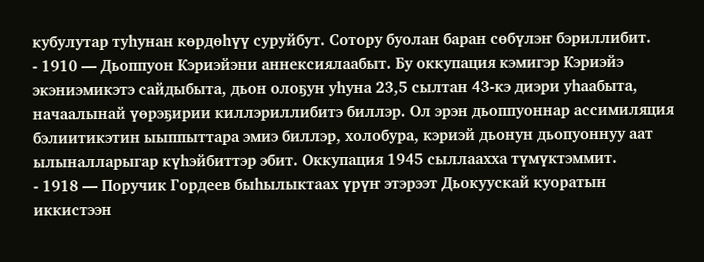кубулутар туһунан көрдөһүү суруйбут. Сотору буолан баран сөбүлэҥ бэриллибит.
- 1910 — Дьоппуон Кэриэйэни аннексиялаабыт. Бу оккупация кэмигэр Кэриэйэ экэниэмикэтэ сайдыбыта, дьон олоҕун уһуна 23,5 сылтан 43-кэ диэри уһаабыта, начаалынай үөрэҕирии киллэриллибитэ биллэр. Ол эрэн дьоппуоннар ассимиляция бэлиитикэтин ыыппыттара эмиэ биллэр, холобура, кэриэй дьонун дьопуоннуу аат ылыналларыгар күһэйбиттэр эбит. Оккупация 1945 сыллаахха түмүктэммит.
- 1918 — Поручик Гордеев быһылыктаах үрүҥ этэрээт Дьокуускай куоратын иккистээн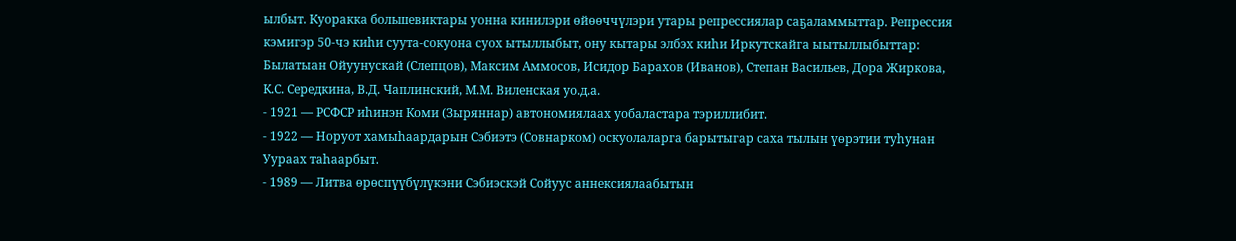ылбыт. Куоракка большевиктары уонна кинилэри өйөөччүлэри утары репрессиялар саҕаламмыттар. Репрессия кэмигэр 50-чэ киһи суута-сокуона суох ытыллыбыт, ону кытары элбэх киһи Иркутскайга ыытыллыбыттар: Былатыан Ойуунускай (Слепцов), Максим Аммосов, Исидор Барахов (Иванов), Степан Васильев, Дора Жиркова, К.С. Середкина, В.Д. Чаплинский, М.М. Виленская уо.д.а.
- 1921 — РСФСР иһинэн Коми (Зыряннар) автономиялаах уобаластара тэриллибит.
- 1922 — Норуот хамыһаардарын Сэбиэтэ (Совнарком) оскуолаларга барытыгар саха тылын үөрэтии туһунан Уураах таһаарбыт.
- 1989 — Литва өрөспүүбүлүкэни Сэбиэскэй Сойуус аннексиялаабытын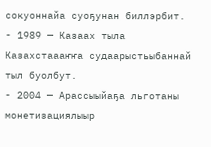сокуоннайа суоҕунан биллэрбит.
- 1989 — Казаах тыла Казахстаааҥҥа судаарыстьыбаннай тыл буолбут.
- 2004 — Арассыыйаҕа льготаны монетизациялыыр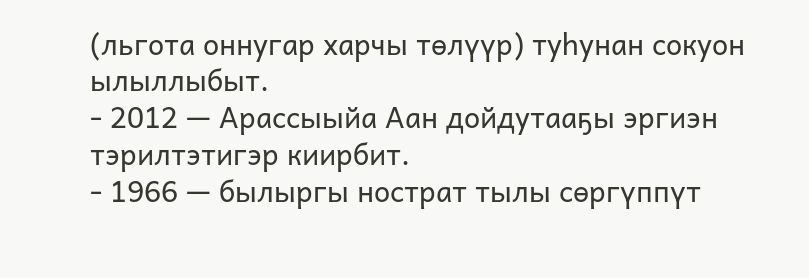(льгота оннугар харчы төлүүр) туһунан сокуон ылыллыбыт.
- 2012 — Арассыыйа Аан дойдутааҕы эргиэн тэрилтэтигэр киирбит.
- 1966 — былыргы нострат тылы сөргүппүт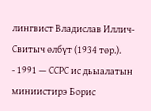лингвист Владислав Иллич-Свитыч өлбүт (1934 төр.).
- 1991 — ССРС ис дьыалатын миниистирэ Борис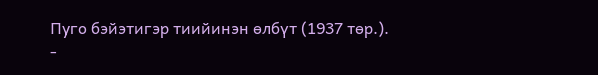Пуго бэйэтигэр тиийинэн өлбүт (1937 төр.).
-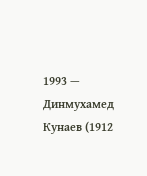1993 — Динмухамед Кунаев (1912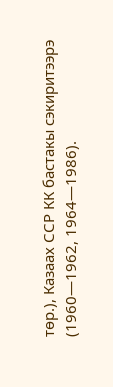төр.), Казаах ССР КК бастакы сэкиритээрэ (1960—1962, 1964—1986).